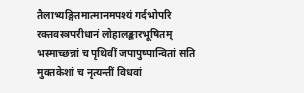तैलाभ्यङ्गितमात्मानमपश्यं गर्दभोपरि
रक्तवस्त्रपरीधानं लोहालङ्कारभूषितम्
भस्माच्छन्नां च पृथिवीं जपापुष्पान्वितां सति
मुक्तकेशां च नृत्यन्तीं विधवां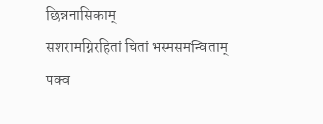छिन्ननासिकाम्
सशरामग्निरहितां चितां भस्मसमन्विताम्
पक्व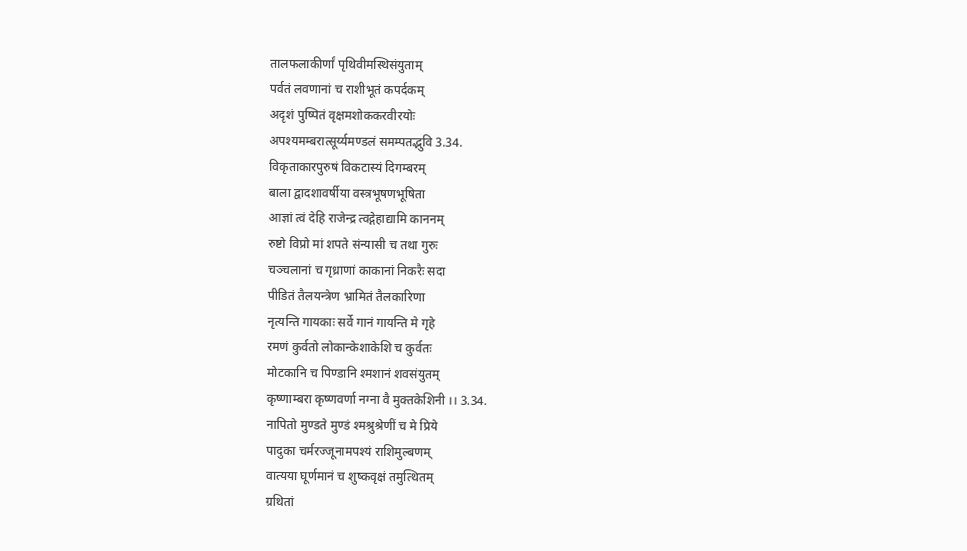तालफलाकीर्णां पृथिवीमस्थिसंयुताम्
पर्वतं लवणानां च राशीभूतं कपर्दकम्
अदृशं पुष्पितं वृक्षमशोककरवीरयोः
अपश्यमम्बरात्सूर्य्यमण्डलं समम्पतद्भुवि 3.34.
विकृताकारपुरुषं विकटास्यं दिगम्बरम्
बाला द्वादशावर्षीया वस्त्रभूषणभूषिता
आज्ञां त्वं देहि राजेन्द्र त्वद्गेहाद्यामि काननम्
रुष्टो विप्रो मां शपते संन्यासी च तथा गुरुः
चञ्चलानां च गृध्राणां काकानां निकरैः सदा
पीडितं तैलयन्त्रेण भ्रामितं तैलकारिणा
नृत्यन्ति गायकाः सर्वे गानं गायन्ति मे गृहे
रमणं कुर्वतो लोकान्केशाकेशि च कुर्वतः
मोटकानि च पिण्डानि श्मशानं शवसंयुतम्
कृष्णाम्बरा कृष्णवर्णा नग्ना वै मुक्तकेशिनी ।। 3.34.
नापितो मुण्डते मुण्डं श्मश्रुश्रेणीं च मे प्रिये
पादुका चर्मरज्जूनामपश्यं राशिमुल्बणम्
वात्यया घूर्णमानं च शुष्कवृक्षं तमुत्थितम्
ग्रथितां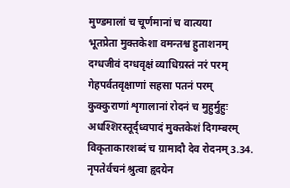मुण्डमालां च चूर्णमानां च वात्यया
भूतप्रेता मुक्तकेशा वमन्तश्व हुताशनम्
दग्धजीवं दग्धवृक्षं व्याधिग्रस्तं नरं परम्
गेहपर्वतवृक्षाणां सहसा पतनं परम्
कुक्कुराणां शृगालानां रोदनं च मुहुर्मुहुः
अधश्शिरस्तूर्द्ध्वपादं मुक्तकेशं दिगम्बरम्
विकृताकारशब्दं च ग्रामादौ देव रोदनम् 3.34.
नृपतेर्वचनं श्रुत्वा हृदयेन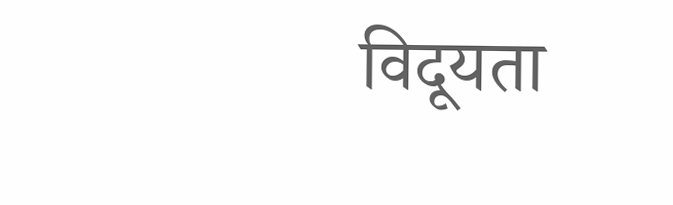विदूयता